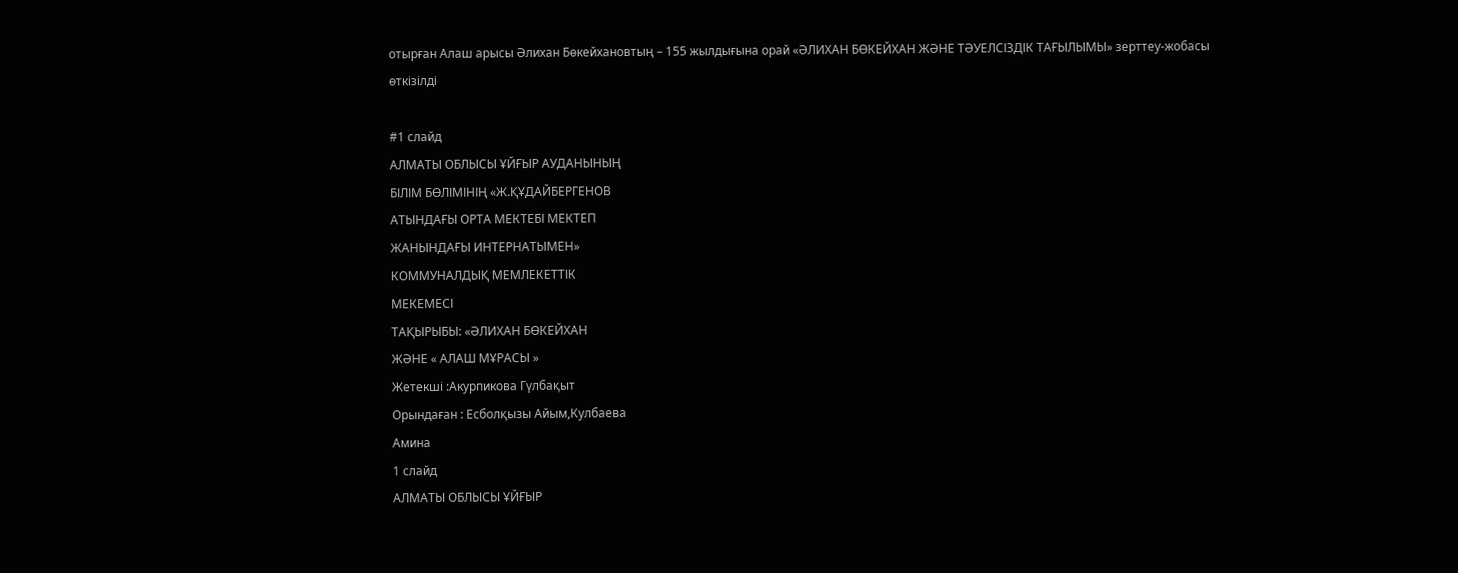отырған Алаш арысы Әлихан Бөкейхановтың – 155 жылдығына орай «ӘЛИХАН БӨКЕЙХАН ЖӘНЕ ТӘУЕЛСІЗДІК ТАҒЫЛЫМЫ» зерттеу-жобасы өткізілді

#1 слайд
АЛМАТЫ ОБЛЫСЫ ҰЙҒЫР АУДАНЫНЫҢ
БІЛІМ БӨЛІМІНІҢ «Ж.ҚҰДАЙБЕРГЕНОВ
АТЫНДАҒЫ ОРТА МЕКТЕБІ МЕКТЕП
ЖАНЫНДАҒЫ ИНТЕРНАТЫМЕН»
КОММУНАЛДЫҚ МЕМЛЕКЕТТІК
МЕКЕМЕСІ
ТАҚЫРЫБЫ: «ӘЛИХАН БӨКЕЙХАН
ЖӘНЕ « АЛАШ МҰРАСЫ »
Жетекші :Акурпикова Гүлбақыт
Орындаған : Есболқызы Айым,Кулбаева
Амина
1 слайд
АЛМАТЫ ОБЛЫСЫ ҰЙҒЫР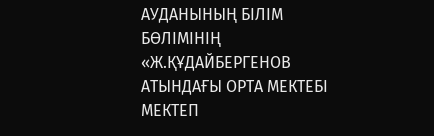АУДАНЫНЫҢ БІЛІМ БӨЛІМІНІҢ «Ж.ҚҰДАЙБЕРГЕНОВ АТЫНДАҒЫ ОРТА МЕКТЕБІ МЕКТЕП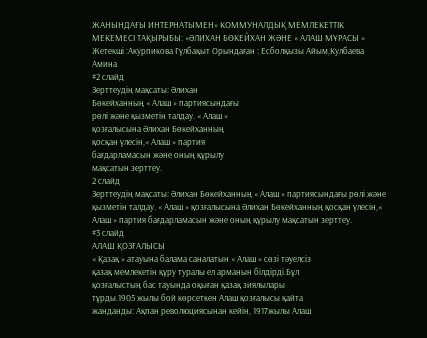ЖАНЫНДАҒЫ ИНТЕРНАТЫМЕН» КОММУНАЛДЫҚ МЕМЛЕКЕТТІК МЕКЕМЕСІ ТАҚЫРЫБЫ: «ӘЛИХАН БӨКЕЙХАН ЖӘНЕ « АЛАШ МҰРАСЫ » Жетекші :Акурпикова Гүлбақыт Орындаған : Есболқызы Айым,Кулбаева Амина
#2 слайд
Зерттеудің мақсаты: Әлихан
Бөкейханның « Алаш » партиясындағы
рөлі және қызметін талдау. « Алаш »
қозғалысына Әлихан Бөкейханның
қосқан үлесін,« Алаш » партия
бағдарламасын және оның құрылу
мақсатын зерттеу.
2 слайд
Зерттеудің мақсаты: Әлихан Бөкейханның « Алаш » партиясындағы рөлі және қызметін талдау. « Алаш » қозғалысына Әлихан Бөкейханның қосқан үлесін,« Алаш » партия бағдарламасын және оның құрылу мақсатын зерттеу.
#3 слайд
АЛАШ ҚОЗҒАЛЫСЫ
« Қазақ » атауына балама саналатын « Алаш » сөзі тәуелсіз
қазақ мемлекетін құру туралы ел арманын білдірді.Бұл
қозғалыстың бас тауында оқыған қазақ зиялылары
тұрды.1905 жылы бой көрсеткен Алаш қозғалысы қайта
жанданды: Ақпан революциясынан кейін, 1917жылы Алаш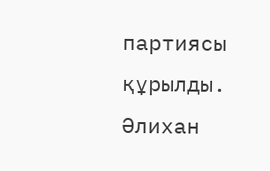партиясы құрылды. Әлихан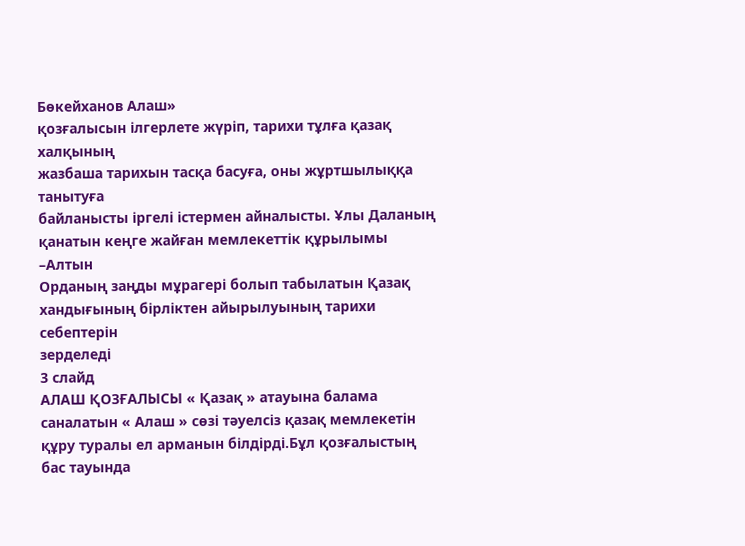Бөкейханов Алаш»
қозғалысын ілгерлете жүріп, тарихи тұлға қазақ халқының
жазбаша тарихын тасқа басуға, оны жұртшылыққа танытуға
байланысты іргелі істермен айналысты. Ұлы Даланың
қанатын кеңге жайған мемлекеттік құрылымы –Алтын
Орданың заңды мұрагері болып табылатын Қазақ
хандығының бірліктен айырылуының тарихи себептерін
зерделеді
3 слайд
АЛАШ ҚОЗҒАЛЫСЫ « Қазақ » атауына балама саналатын « Алаш » сөзі тәуелсіз қазақ мемлекетін құру туралы ел арманын білдірді.Бұл қозғалыстың бас тауында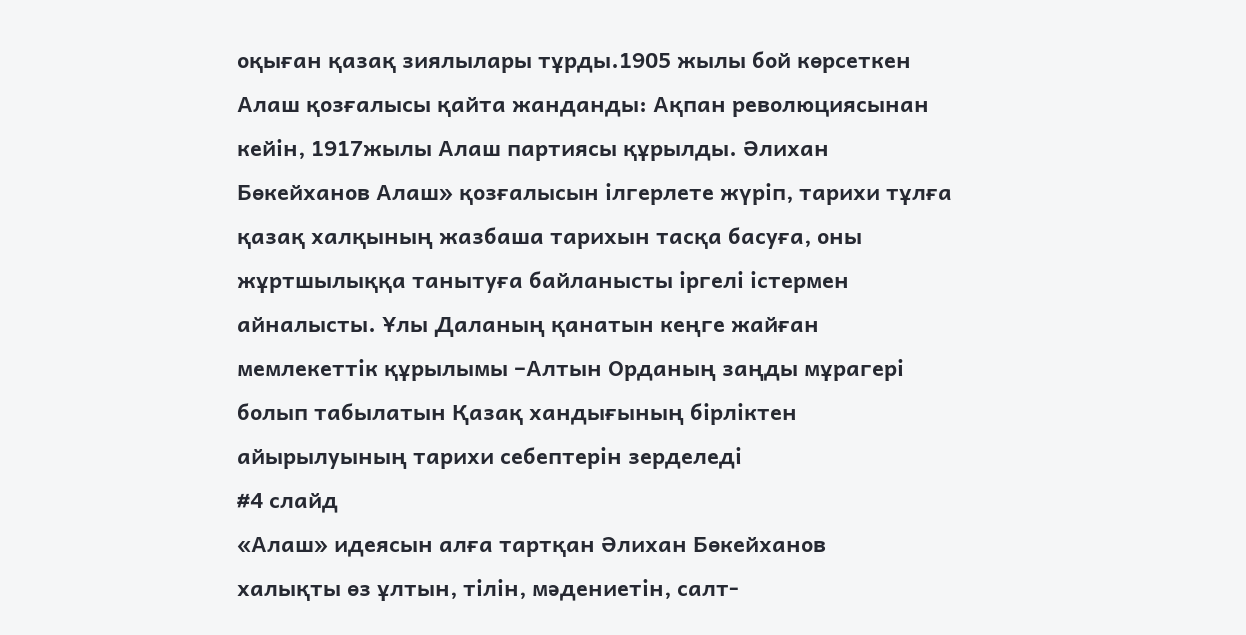оқыған қазақ зиялылары тұрды.1905 жылы бой көрсеткен Алаш қозғалысы қайта жанданды: Ақпан революциясынан кейін, 1917жылы Алаш партиясы құрылды. Әлихан Бөкейханов Алаш» қозғалысын ілгерлете жүріп, тарихи тұлға қазақ халқының жазбаша тарихын тасқа басуға, оны жұртшылыққа танытуға байланысты іргелі істермен айналысты. Ұлы Даланың қанатын кеңге жайған мемлекеттік құрылымы –Алтын Орданың заңды мұрагері болып табылатын Қазақ хандығының бірліктен айырылуының тарихи себептерін зерделеді
#4 слайд
«Алаш» идеясын алға тартқан Әлихан Бөкейханов
халықты өз ұлтын, тілін, мәдениетін, салт-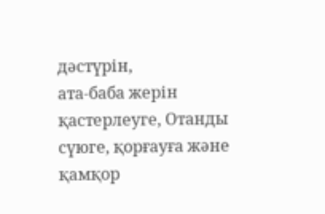дәстүрін,
ата-баба жерін қастерлеуге, Отанды сүюге, қорғауға және
қамқор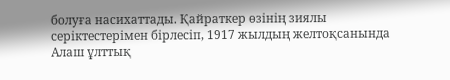болуға насихаттады. Қайраткер өзінің зиялы
серіктестерімен бірлесіп, 1917 жылдың желтоқсанында
Алаш ұлттық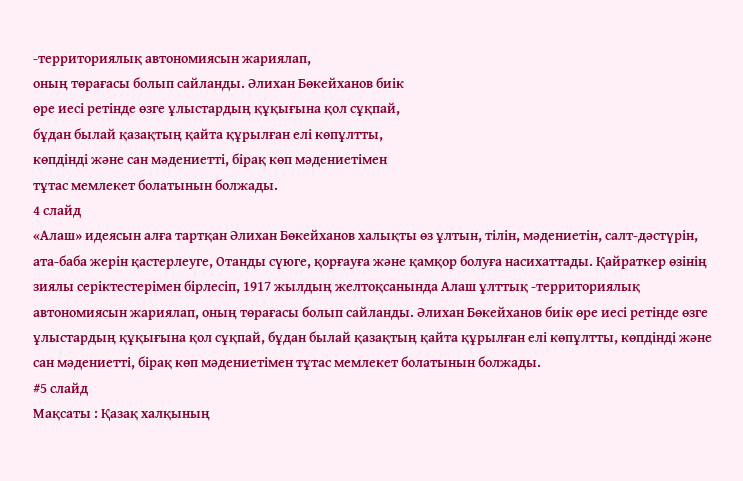-территориялық автономиясын жариялап,
оның төрағасы болып сайланды. Әлихан Бөкейханов биік
өре иесі ретінде өзге ұлыстардың құқығына қол сұқпай,
бұдан былай қазақтың қайта құрылған елі көпұлтты,
көпдінді және сан мәдениетті, бірақ көп мәдениетімен
тұтас мемлекет болатынын болжады.
4 слайд
«Алаш» идеясын алға тартқан Әлихан Бөкейханов халықты өз ұлтын, тілін, мәдениетін, салт-дәстүрін, ата-баба жерін қастерлеуге, Отанды сүюге, қорғауға және қамқор болуға насихаттады. Қайраткер өзінің зиялы серіктестерімен бірлесіп, 1917 жылдың желтоқсанында Алаш ұлттық -территориялық автономиясын жариялап, оның төрағасы болып сайланды. Әлихан Бөкейханов биік өре иесі ретінде өзге ұлыстардың құқығына қол сұқпай, бұдан былай қазақтың қайта құрылған елі көпұлтты, көпдінді және сан мәдениетті, бірақ көп мәдениетімен тұтас мемлекет болатынын болжады.
#5 слайд
Мақсаты : Қазақ халқының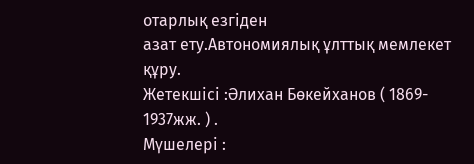отарлық езгіден
азат ету.Автономиялық ұлттық мемлекет
құру.
Жетекшісі :Әлихан Бөкейханов ( 1869-
1937жж. ) .
Мүшелері :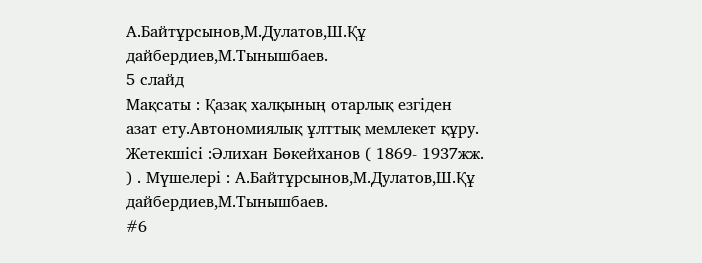А.Байтұрсынов,М.Дулатов,Ш.Құ
дайбердиев,М.Тынышбаев.
5 слайд
Мақсаты : Қазақ халқының отарлық езгіден азат ету.Автономиялық ұлттық мемлекет құру. Жетекшісі :Әлихан Бөкейханов ( 1869- 1937жж. ) . Мүшелері : А.Байтұрсынов,М.Дулатов,Ш.Құ дайбердиев,М.Тынышбаев.
#6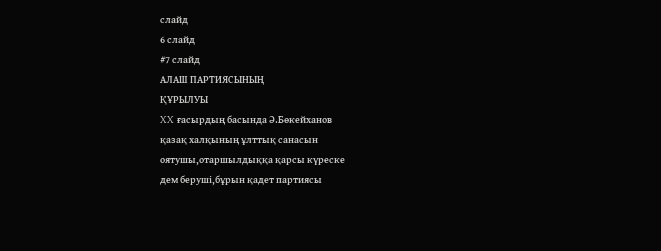слайд
6 слайд
#7 слайд
АЛАШ ПАРТИЯСЫНЫҢ
ҚҰРЫЛУЫ
XX ғасырдың басында Ә.Бөкейханов
қазақ халқының ұлттық санасын
оятушы,отаршылдыққа қарсы күреске
дем беруші,бұрын қадет партиясы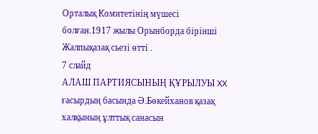Орталық Комитетінің мүшесі
болған.1917 жылы Орынборда бірінші
Жалпықазақ сьезі өтті .
7 слайд
АЛАШ ПАРТИЯСЫНЫҢ ҚҰРЫЛУЫ XX ғасырдың басында Ә.Бөкейханов қазақ халқының ұлттық санасын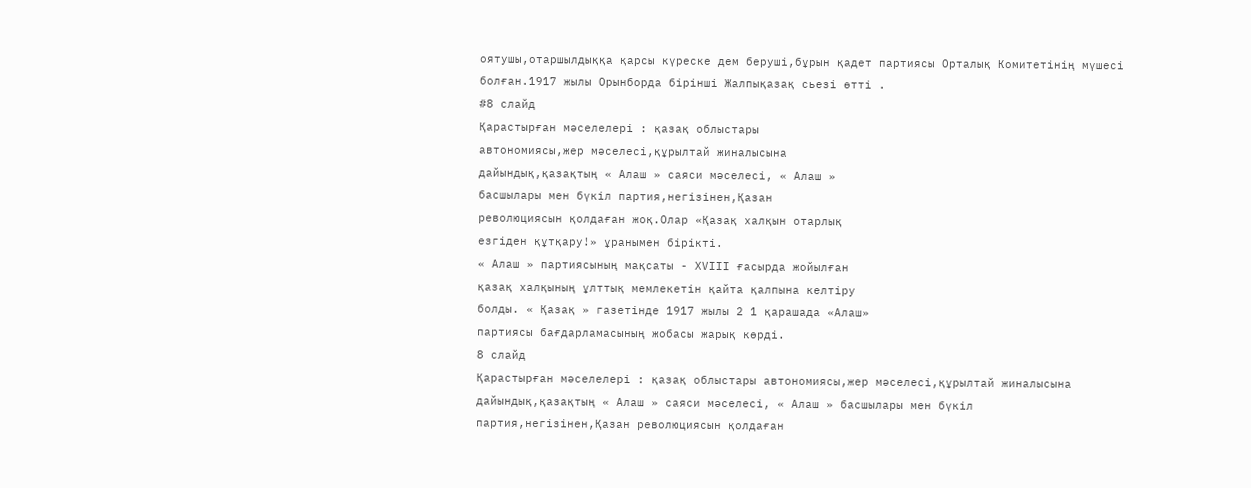оятушы,отаршылдыққа қарсы күреске дем беруші,бұрын қадет партиясы Орталық Комитетінің мүшесі болған.1917 жылы Орынборда бірінші Жалпықазақ сьезі өтті .
#8 слайд
Қарастырған мәселелері : қазақ облыстары
автономиясы,жер мәселесі,құрылтай жиналысына
дайындық,қазақтың « Алаш » саяси мәселесі, « Алаш »
басшылары мен бүкіл партия,негізінен,Қазан
революциясын қолдаған жоқ.Олар «Қазақ халқын отарлық
езгіден құтқару!» ұранымен бірікті.
« Алаш » партиясының мақсаты - XVIII ғасырда жойылған
қазақ халқының ұлттық мемлекетін қайта қалпына келтіру
болды. « Қазақ » газетінде 1917 жылы 2 1 қарашада «Алаш»
партиясы бағдарламасының жобасы жарық көрді.
8 слайд
Қарастырған мәселелері : қазақ облыстары автономиясы,жер мәселесі,құрылтай жиналысына дайындық,қазақтың « Алаш » саяси мәселесі, « Алаш » басшылары мен бүкіл партия,негізінен,Қазан революциясын қолдаған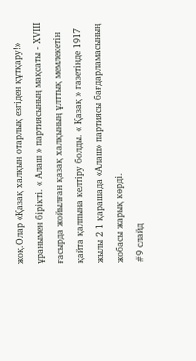жоқ.Олар «Қазақ халқын отарлық езгіден құтқару!» ұранымен бірікті. « Алаш » партиясының мақсаты - XVIII ғасырда жойылған қазақ халқының ұлттық мемлекетін қайта қалпына келтіру болды. « Қазақ » газетінде 1917 жылы 2 1 қарашада «Алаш» партиясы бағдарламасының жобасы жарық көрді.
#9 слайд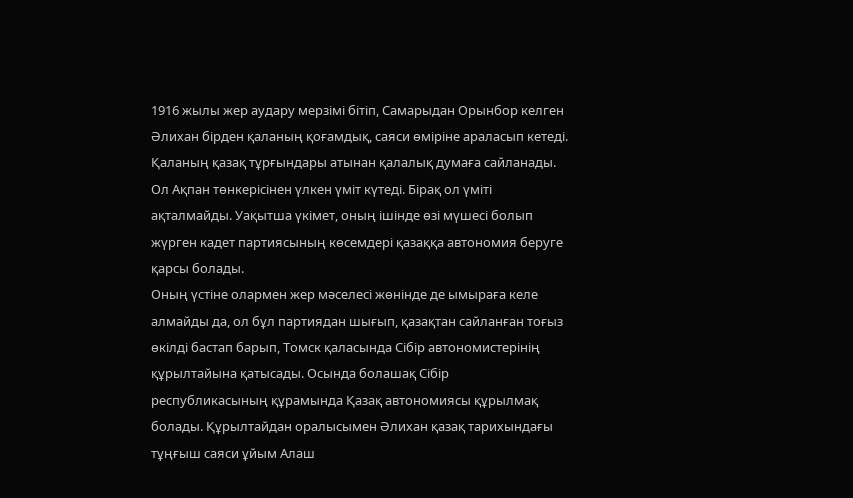1916 жылы жер аудару мерзімі бітіп, Самарыдан Орынбор келген
Әлихан бірден қаланың қоғамдық, саяси өміріне араласып кетеді.
Қаланың қазақ тұрғындары атынан қалалық думаға сайланады.
Ол Ақпан төнкерісінен үлкен үміт күтеді. Бірақ ол үміті
ақталмайды. Уақытша үкімет, оның ішінде өзі мүшесі болып
жүрген кадет партиясының көсемдері қазаққа автономия беруге
қарсы болады.
Оның үстіне олармен жер мәселесі жөнінде де ымыраға келе
алмайды да, ол бұл партиядан шығып, қазақтан сайланған тоғыз
өкілді бастап барып, Томск қаласында Сібір автономистерінің
құрылтайына қатысады. Осында болашақ Сібір
республикасының құрамында Қазақ автономиясы құрылмақ
болады. Құрылтайдан оралысымен Әлихан қазақ тарихындағы
тұңғыш саяси ұйым Алаш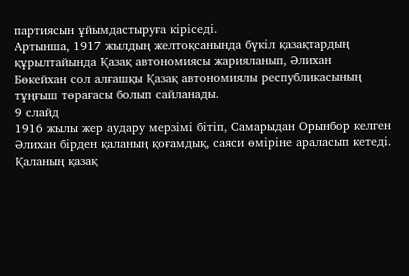партиясын ұйымдастыруға кіріседі.
Артынша, 1917 жылдың желтоқсанында бүкіл қазақтардың
құрылтайында Қазақ автономиясы жарияланып, Әлихан
Бөкейхан сол алғашқы Қазақ автономиялы республикасының
тұңғыш төрағасы болып сайланады.
9 слайд
1916 жылы жер аудару мерзімі бітіп, Самарыдан Орынбор келген Әлихан бірден қаланың қоғамдық, саяси өміріне араласып кетеді. Қаланың қазақ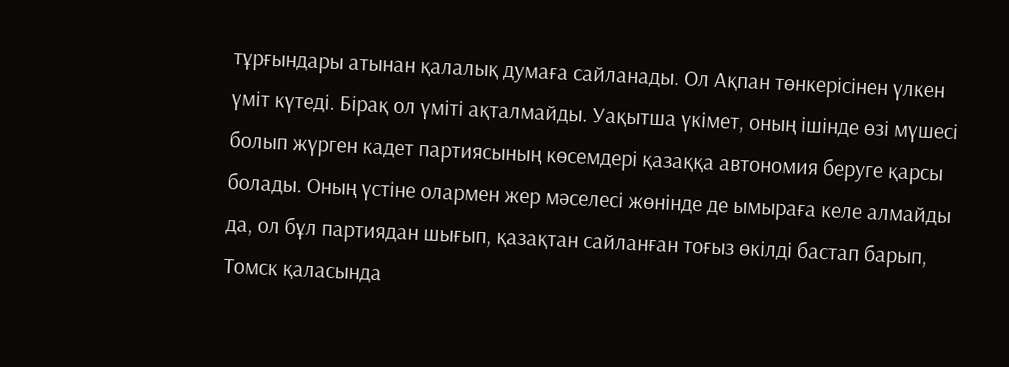тұрғындары атынан қалалық думаға сайланады. Ол Ақпан төнкерісінен үлкен үміт күтеді. Бірақ ол үміті ақталмайды. Уақытша үкімет, оның ішінде өзі мүшесі болып жүрген кадет партиясының көсемдері қазаққа автономия беруге қарсы болады. Оның үстіне олармен жер мәселесі жөнінде де ымыраға келе алмайды да, ол бұл партиядан шығып, қазақтан сайланған тоғыз өкілді бастап барып, Томск қаласында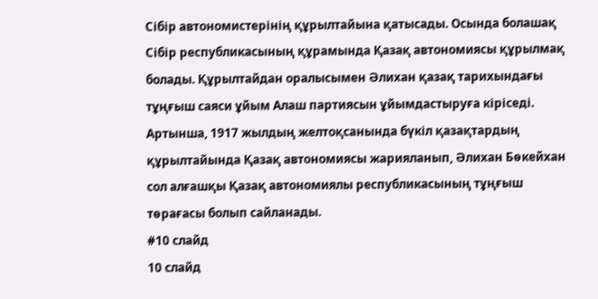Сібір автономистерінің құрылтайына қатысады. Осында болашақ Сібір республикасының құрамында Қазақ автономиясы құрылмақ болады. Құрылтайдан оралысымен Әлихан қазақ тарихындағы тұңғыш саяси ұйым Алаш партиясын ұйымдастыруға кіріседі. Артынша, 1917 жылдың желтоқсанында бүкіл қазақтардың құрылтайында Қазақ автономиясы жарияланып, Әлихан Бөкейхан сол алғашқы Қазақ автономиялы республикасының тұңғыш төрағасы болып сайланады.
#10 слайд
10 слайд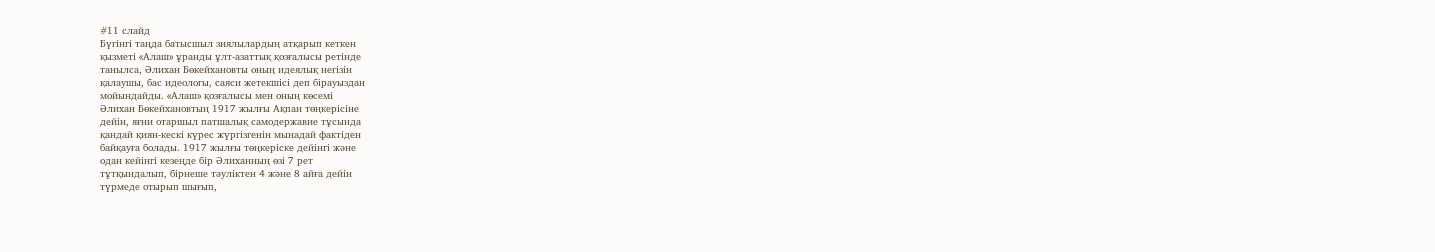#11 слайд
Бүгінгі таңда батысшыл зиялылардың атқарып кеткен
қызметі «Алаш» ұранды ұлт-азаттық қозғалысы ретінде
танылса, Әлихан Бөкейхановты оның идеялық негізін
қалаушы, бас идеологы, саяси жетекшісі деп бірауыздан
мойындайды. «Алаш» қозғалысы мен оның көсемі
Әлихан Бөкейхановтың 1917 жылғы Ақпан төңкерісіне
дейін, яғни отаршыл патшалық самодержавие тұсында
қандай қиян-кескі күрес жүргізгенін мынадай фактіден
байқауға болады. 1917 жылғы төңкеріске дейінгі және
одан кейінгі кезеңде бір Әлиханның өзі 7 рет
тұтқындалып, бірнеше тәуліктен 4 және 8 айға дейін
түрмеде отырып шығып,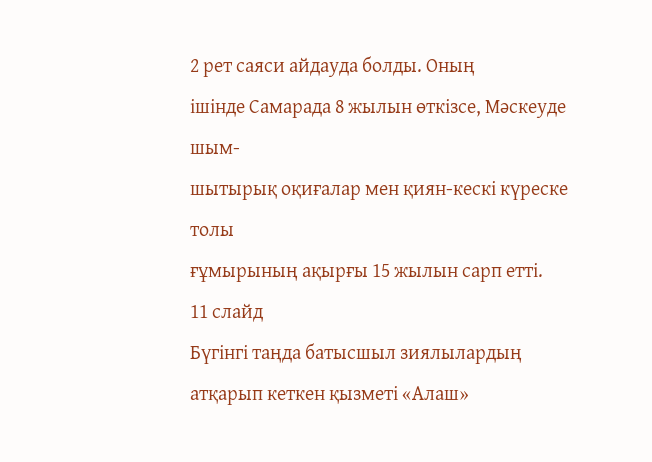2 рет саяси айдауда болды. Оның
ішінде Самарада 8 жылын өткізсе, Мәскеуде шым-
шытырық оқиғалар мен қиян-кескі күреске толы
ғұмырының ақырғы 15 жылын сарп етті.
11 слайд
Бүгінгі таңда батысшыл зиялылардың атқарып кеткен қызметі «Алаш»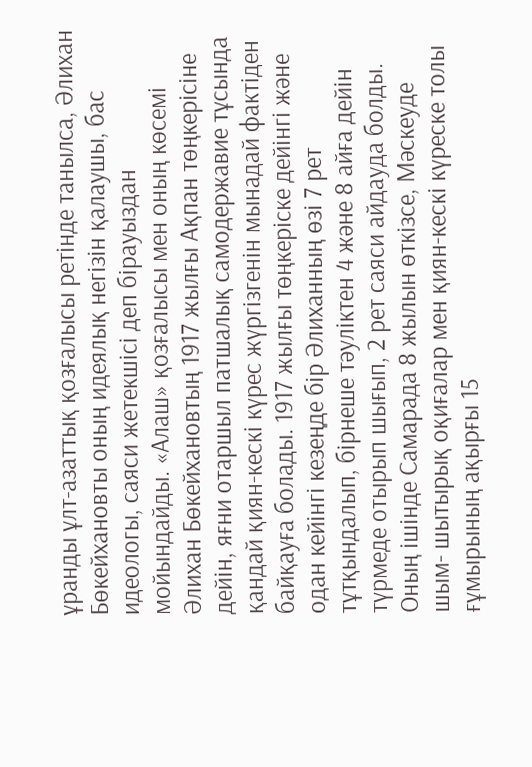ұранды ұлт-азаттық қозғалысы ретінде танылса, Әлихан Бөкейхановты оның идеялық негізін қалаушы, бас идеологы, саяси жетекшісі деп бірауыздан мойындайды. «Алаш» қозғалысы мен оның көсемі Әлихан Бөкейхановтың 1917 жылғы Ақпан төңкерісіне дейін, яғни отаршыл патшалық самодержавие тұсында қандай қиян-кескі күрес жүргізгенін мынадай фактіден байқауға болады. 1917 жылғы төңкеріске дейінгі және одан кейінгі кезеңде бір Әлиханның өзі 7 рет тұтқындалып, бірнеше тәуліктен 4 және 8 айға дейін түрмеде отырып шығып, 2 рет саяси айдауда болды. Оның ішінде Самарада 8 жылын өткізсе, Мәскеуде шым- шытырық оқиғалар мен қиян-кескі күреске толы ғұмырының ақырғы 15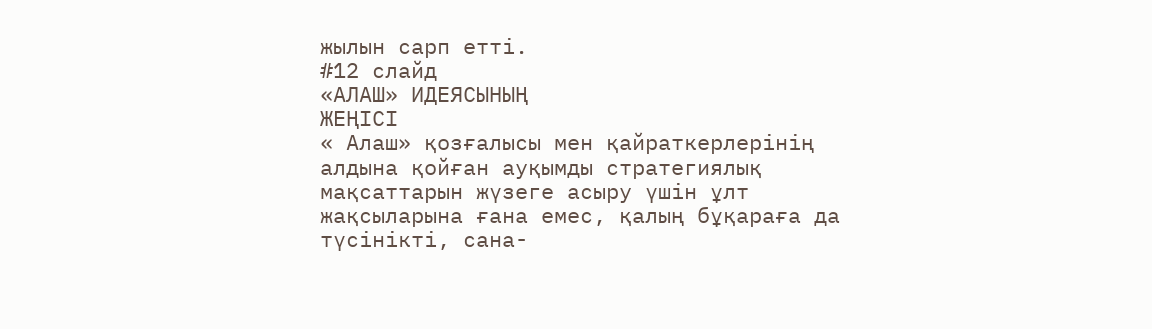жылын сарп етті.
#12 слайд
«АЛАШ» ИДЕЯСЫНЫҢ
ЖЕҢІСІ
« Алаш» қозғалысы мен қайраткерлерінің
алдына қойған ауқымды стратегиялық
мақсаттарын жүзеге асыру үшін ұлт
жақсыларына ғана емес, қалың бұқараға да
түсінікті, сана-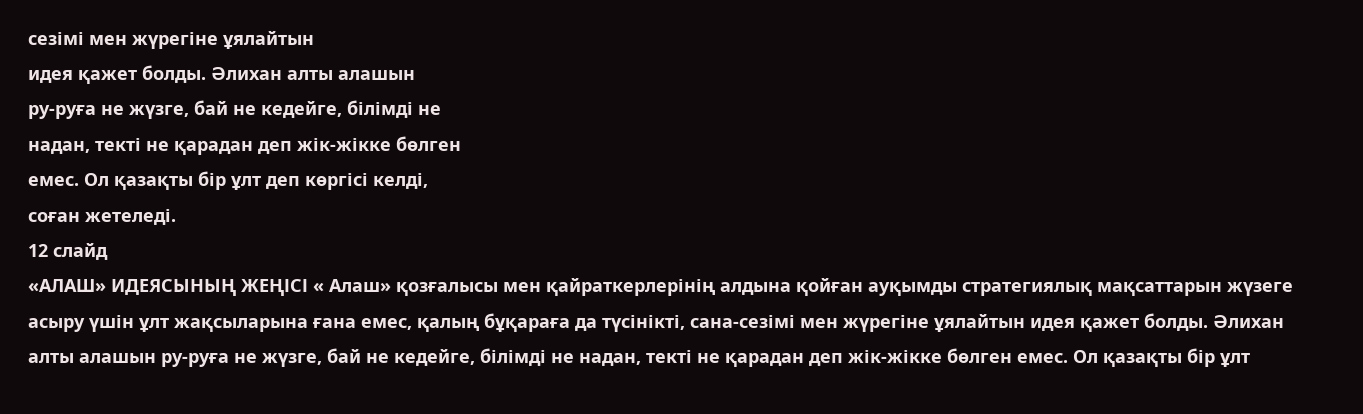сезімі мен жүрегіне ұялайтын
идея қажет болды. Әлихан алты алашын
ру-руға не жүзге, бай не кедейге, білімді не
надан, текті не қарадан деп жік-жікке бөлген
емес. Ол қазақты бір ұлт деп көргісі келді,
соған жетеледі.
12 слайд
«АЛАШ» ИДЕЯСЫНЫҢ ЖЕҢІСІ « Алаш» қозғалысы мен қайраткерлерінің алдына қойған ауқымды стратегиялық мақсаттарын жүзеге асыру үшін ұлт жақсыларына ғана емес, қалың бұқараға да түсінікті, сана-сезімі мен жүрегіне ұялайтын идея қажет болды. Әлихан алты алашын ру-руға не жүзге, бай не кедейге, білімді не надан, текті не қарадан деп жік-жікке бөлген емес. Ол қазақты бір ұлт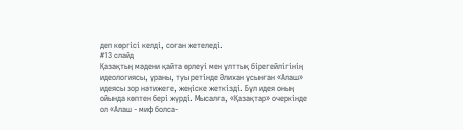деп көргісі келді, соған жетеледі.
#13 слайд
Қазақтың мәдени қайта өрлеуі мен ұлттық бірегейлігінің
идеологиясы, ұраны, туы ретінде Әлихан ұсынған «Алаш»
идеясы зор нәтижеге, жеңіске жеткізді. Бұл идея оның
ойында көптен бері жүрді. Мысалға, «Қазақтар» очеркінде
ол «Алаш - миф болса-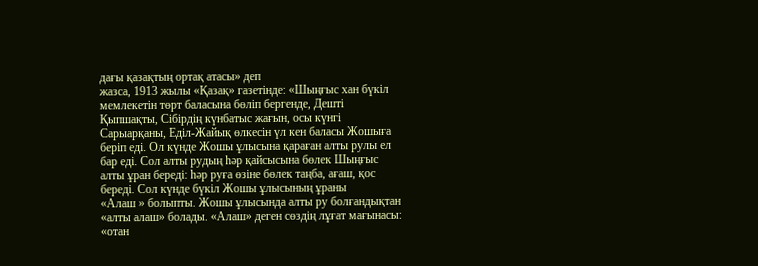дағы қазақтың ортақ атасы» деп
жазса, 1913 жылы «Қазақ» газетінде: «Шыңғыс хан бүкіл
мемлекетін төрт баласына бөліп бергенде, Дешті
Қыпшақты, Сібірдің күнбатыс жағын, осы күнгі
Сарыарқаны, Еділ-Жайық өлкесін үл кен баласы Жошыға
беріп еді. Ол күнде Жошы ұлысына қараған алты рулы ел
бар еді. Сол алты рудың һәр қайсысына бөлек Шыңғыс
алты ұран береді: һәр руға өзіне бөлек таңба, ағаш, қос
береді. Сол күнде бүкіл Жошы ұлысының ұраны
«Алаш » болыпты. Жошы ұлысында алты ру болғандықтан
«алты алаш» болады. «Алаш» деген сөздің лұғат мағынасы:
«отан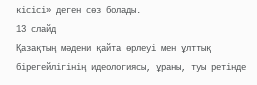кісісі» деген сөз болады.
13 слайд
Қазақтың мәдени қайта өрлеуі мен ұлттық бірегейлігінің идеологиясы, ұраны, туы ретінде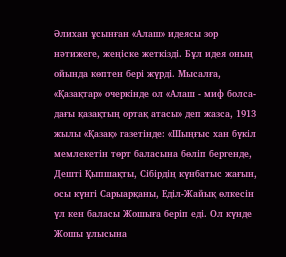Әлихан ұсынған «Алаш» идеясы зор нәтижеге, жеңіске жеткізді. Бұл идея оның ойында көптен бері жүрді. Мысалға, «Қазақтар» очеркінде ол «Алаш - миф болса-дағы қазақтың ортақ атасы» деп жазса, 1913 жылы «Қазақ» газетінде: «Шыңғыс хан бүкіл мемлекетін төрт баласына бөліп бергенде, Дешті Қыпшақты, Сібірдің күнбатыс жағын, осы күнгі Сарыарқаны, Еділ-Жайық өлкесін үл кен баласы Жошыға беріп еді. Ол күнде Жошы ұлысына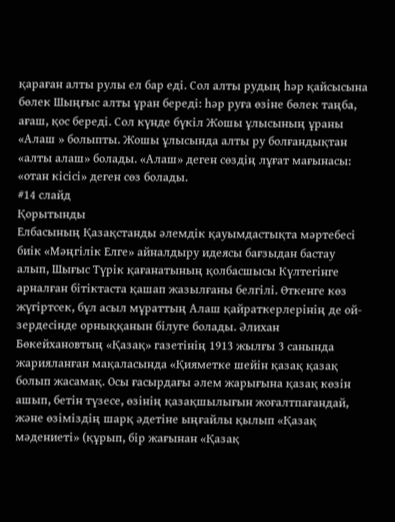қараған алты рулы ел бар еді. Сол алты рудың һәр қайсысына бөлек Шыңғыс алты ұран береді: һәр руға өзіне бөлек таңба, ағаш, қос береді. Сол күнде бүкіл Жошы ұлысының ұраны «Алаш » болыпты. Жошы ұлысында алты ру болғандықтан «алты алаш» болады. «Алаш» деген сөздің лұғат мағынасы: «отан кісісі» деген сөз болады.
#14 слайд
Қорытынды
Елбасының Қазақстанды әлемдік қауымдастықта мәртебесі
биік «Мәңгілік Елге» айналдыру идеясы бағзыдан бастау
алып, Шығыс Түрік қағанатының қолбасшысы Күлтегінге
арналған бітіктаста қашап жазылғаны белгілі. Өткенге көз
жүгіртсек, бұл асыл мұраттың Алаш қайраткерлерінің де ой-
зердесінде орныққанын білуге болады. Әлихан
Бөкейхановтың «Қазақ» газетінің 1913 жылғы 3 санында
жарияланған мақаласында «Қияметке шейін қазақ қазақ
болып жасамақ. Осы ғасырдағы әлем жарығына қазақ көзін
ашып, бетін түзесе, өзінің қазақшылығын жоғалтпағандай,
және өзіміздің шарқ әдетіне ыңғайлы қылып «Қазақ
мәдениеті» (құрып, бір жағынан «Қазақ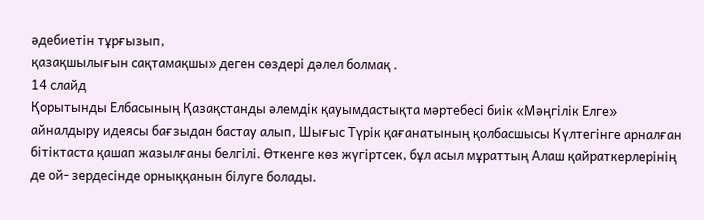әдебиетін тұрғызып,
қазақшылығын сақтамақшы» деген сөздері дәлел болмақ .
14 слайд
Қорытынды Елбасының Қазақстанды әлемдік қауымдастықта мәртебесі биік «Мәңгілік Елге» айналдыру идеясы бағзыдан бастау алып, Шығыс Түрік қағанатының қолбасшысы Күлтегінге арналған бітіктаста қашап жазылғаны белгілі. Өткенге көз жүгіртсек, бұл асыл мұраттың Алаш қайраткерлерінің де ой- зердесінде орныққанын білуге болады.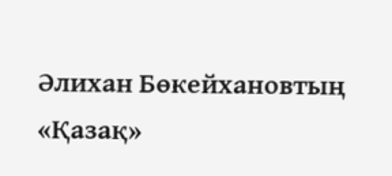Әлихан Бөкейхановтың «Қазақ»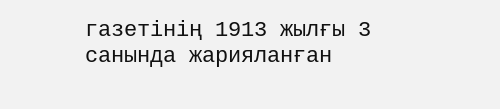газетінің 1913 жылғы 3 санында жарияланған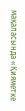мақаласында «Қияметке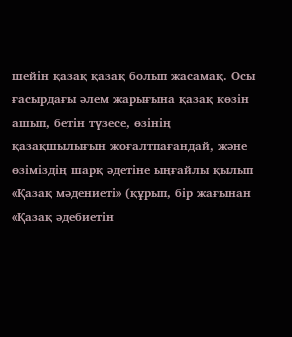шейін қазақ қазақ болып жасамақ. Осы ғасырдағы әлем жарығына қазақ көзін ашып, бетін түзесе, өзінің қазақшылығын жоғалтпағандай, және өзіміздің шарқ әдетіне ыңғайлы қылып «Қазақ мәдениеті» (құрып, бір жағынан «Қазақ әдебиетін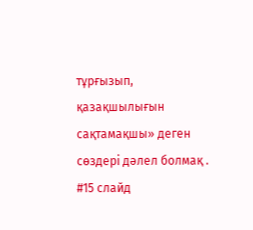тұрғызып, қазақшылығын сақтамақшы» деген сөздері дәлел болмақ .
#15 слайд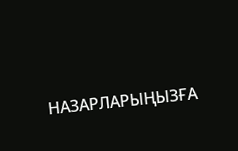НАЗАРЛАРЫҢЫЗҒА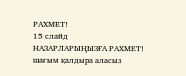РАХМЕТ!
15 слайд
НАЗАРЛАРЫҢЫЗҒА РАХМЕТ!
шағым қалдыра аласыз